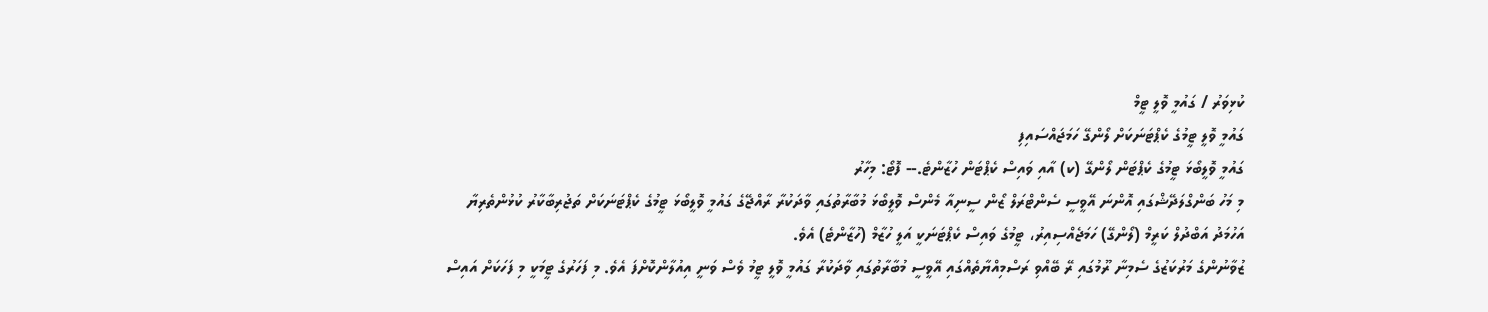ކުޅިވަރު / ގައުމީ ވޮލީ ޓީމް
ގައުމީ ވޮލީ ޓީމުގެ ކެޕްޓަނަކަށް ލޯންގޭ ހަމަޖައްސައިފި
ގައުމީ ވޮލީބޯޅަ ޓީމުގެ ކެޕްޓަން ލޯންގޭ (ކ) އާއި ވައިސް ކެޕްޓަން ހުޒާންޓެ.-- ފޮޓޯ: މިހާރު
މި މަހު ބަންގްލަދޭޝްގައި އޮންނަ އޭވީސީ ސެންޓްރަލް ޒޯން ސީނިއާ މެންސް ވޮލީބޯޅަ މުބާރާތުގައި ވާދަކުރާ ރާއްޖޭގެ ގައުމީ ވޮލީބޯޅަ ޓީމުގެ ކެޕްޓަނަކަށް ތަޖުރިބާކާރު ކުޅުންތެރިޔާ އަހުމަދު އަބްދުލް ކަރީމް (ލޯންގޭ) ހަމަޖެއްސިއިރު، ޓީމުގެ ވައިސް ކެޕްޓަނަކީ އަލީ ހުޒާމް (ހުޒާންޓެ) އެވެ.
ޒުވާނުންގެ މަރުކަޒުގެ ސެމިނާ ރޫމުގައި ރޭ ބޭއްވި ރަސްމިއްޔާތެއްގައި އޭވީސީ މުބާރާތުގައި ވާދަކުރާ ގައުމީ ވޮލީ ޓީމު ވެސް ވަނީ އިއުލާންކޮށްފަ އެވެ. މި ފަހަރުގެ ޓީމަކީ މި ފަހަކަށް އައިސް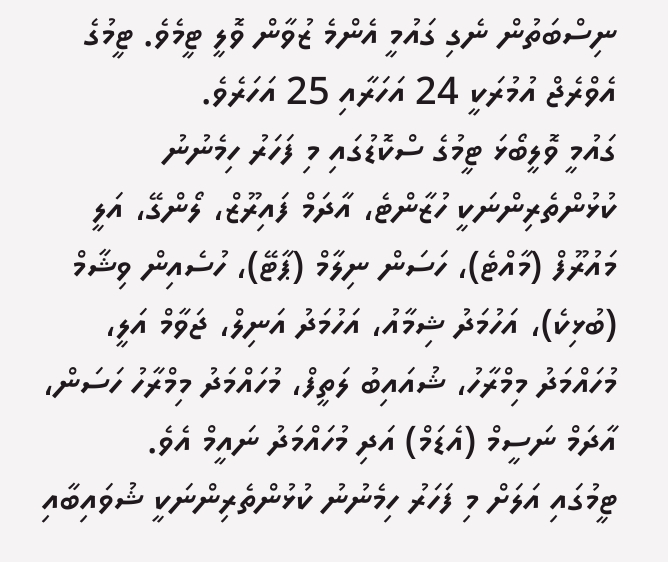ނިސްބަތުން ނެގި ގައުމީ އެންމެ ޒުވާން ވޮލީ ޓީމެވެ. ޓީމުގެ އެވްރެޖް އުމުރަކީ 24 އަހަރާއި 25 އަހަރެވެ.
ގައުމީ ވޮލީބޯޅަ ޓީމުގެ ސްކޮޑުގައި މި ފަހަރު ހިމެނުނު ކުޅުންތެރިންނަކީ ހުޒާންޓެ، އާދަމް ފައިރޫޒް، ލޯންގޭ، އަލީ މައުރޫފް (މާއްޓެ)، ހަސަން ނިލާމް (ޕާޓޭ)، ހުސެއިން ވިޝާމް (ބުޅިކެ)، އަހުމަދު ޝިމާއު، އަހުމަދު އަނިލް، ޖަވާމް އަލީ، މުހައްމަދު މިމްރާހު، ޝުއައިބު ލަތީފް، މުހައްމަދު މިމްރާހު ހަސަން، އާދަމް ނަސީމް (އެޑަމް) އަދި މުހައްމަދު ނައީމް އެވެ.
ޓީމުގައި އަލަށް މި ފަހަރު ހިމެނުނު ކުޅުންތެރިންނަކީ ޝުވައިބާއި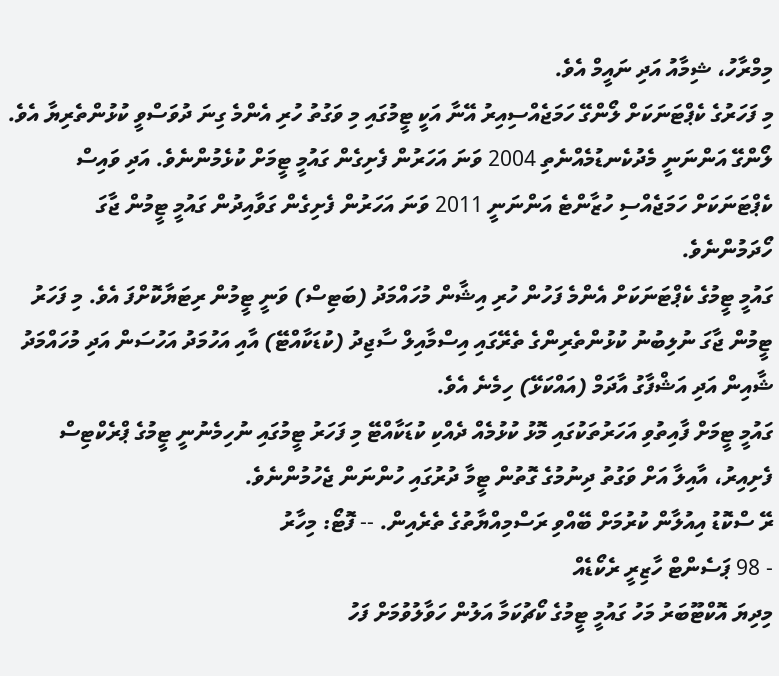މިމްރާހު، ޝިމާއު އަދި ނައީމް އެވެ.
މި ފަހަރުގެ ކެޕްޓަނަކަށް ލޯންގޭ ހަމަޖެއްސިއިރު އޭނާ އަކީ ޓީމުގައި މި ވަގުތު ހުރި އެންމެ ގިނަ ދުވަސްވީ ކުޅުންތެރިޔާ އެވެ. ލޯންގޭ އަންނަނީ މެދުކެނޑުމެއްނެތި 2004 ވަނަ އަހަރުން ފެށިގެން ގައުމީ ޓީމަށް ކުޅެމުންނެވެ. އަދި ވައިސް ކެޕްޓަނަކަށް ހަމަޖެއްސި ހުޒާންޓެ އަންނަނީ 2011 ވަނަ އަހަރުން ފެށިގެން ގަވާއިދުން ގައުމީ ޓީމުން ޖާގަ ހޯދަމުންނެވެ.
ގައުމީ ޓީމުގެ ކެޕްޓަނަކަށް އެންމެ ފަހުން ހުރި އިޝާން މުހައްމަދު (ބަޓިސް) ވަނީ ޓީމުން ރިޓަޔާކޮށްފަ އެވެ. މި ފަހަރު ޓީމުން ޖާގަ ނުލިބުނު ކުޅުންތެރިންގެ ތެރޭގައި އިސްމާއިލް ސާޖިދު (ކުޑަކާއްޓޭ) އާއި އަހުމަދު އަހުސަން އަދި މުހައްމަދު ޝާއިން އަދި އަޝްފާގު އާދަމް (އައްކަޅޭ) ހިމެނެ އެވެ.
ގައުމީ ޓީމަށް ފާއިތުވި އަހަރުތަކުގައި މޮޅު ކުޅުމެއް ދެއްކި ކުޑަކާއްޓޭ މި ފަހަރު ޓީމުގައި ނުހިމެނުނީ ޓީމުގެ ޕްރެކްޓިސް ފެށިއިރު، އާއިލާ އަށް ވަގުތު ދިނުމުގެ ގޮތުން ޓީމާ ދުރުގައި ހުންނަން ޖެހުމުންނެވެ.
ރޭ ސްކޮޑު އިއުލާން ކުރުމަށް ބޭއްވި ރަސްމިއްޔާތުގެ ތެރެއިން. -- ފޮޓޯ: މިހާރު
- 98 ޕަސެންޓް ހާޒިރީ ރެކޯޑެއް
މިދިޔަ އޮކްޓޫބަރު މަހު ގައުމީ ޓީމުގެ ކޯޗުކަމާ އަލުން ހަވާލުވުމަށް ފަހު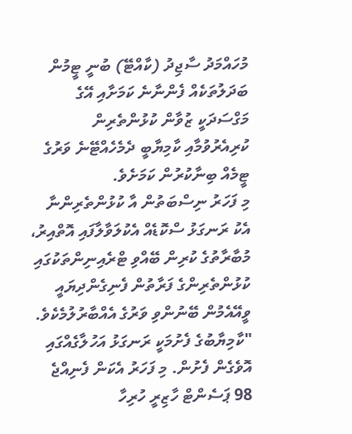މުހައްމަދު ސާޖިދު (ކާއްޓޭ) ބުނީ ޓީމުން ބަދަލުތަކެއް ފެންނާނެ ކަމަށާއި އޭގެ މަގްސަދަކީ ޒުވާން ކުޅުންތެރިން ކުރިއެރުވުމާއި ކާމިޔާބީ ދެމެހެއްޓޭނެ ވަރުގެ ޓީމެއް ބިނާކުރުން ކަމަށެވެ.
މި ފަހަރު ނިސްބަތުން އާ ކުޅުންތެރިންނާ އެކު ރަނގަޅު ސްކޮޑެއް އެކުލަވާލާފައި އޮތްއިރު، މުބާރާތުގެ ކުރިން ބޭއްވި ޓްރެއިނިންތަކުގައި ކުޅުންތެރިންގެ ފަރާތުން ފެނިގެންދިޔައީ ވީއޭއެމުން ބޭނުންވި ވަރުގެ އެއްބާރުލުމެކެވެ.
"ކާމިޔާބުގެ ފެށުމަކީ ރަނގަޅު އަހުލާގެއްގައި އޮވެގެން ފެށުން. މި ފަހަރު އެކަން ފެނިއްޖެ 98 ޕަސެންޓް ހާޒިރީ ހުރިހާ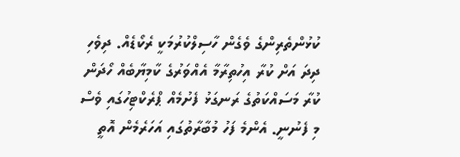ކުޅުންތެރިންގެ ވެގެން ހާސިލްކުރުމަކީ ރެކޯޑެއް. ދިވެހި ދިދަ އަށް ކުރާ އިހުތިރާމާ އެއްވަރުގެ ކާމިޔާބެއް ހޯދަން ކުރާ މަސައްކަތުގެ ރަނގަޅު ފެށުމެއް ޕްރެކްޓިހުގައި ވެސް މި ފެނުނީ. އެންމެ ފަހު މުބާރާތުގައި އަހަރެމެން އޮތީ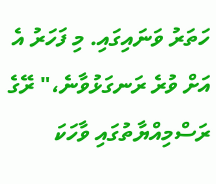ހަތަރު ވަނައިގައި. މި ފަހަރު އެ އަށް ވުރެ ރަނގަޅުވާނެ،" ރޭގެ ރަސްމިއްޔާތުގައި ވާހަކަ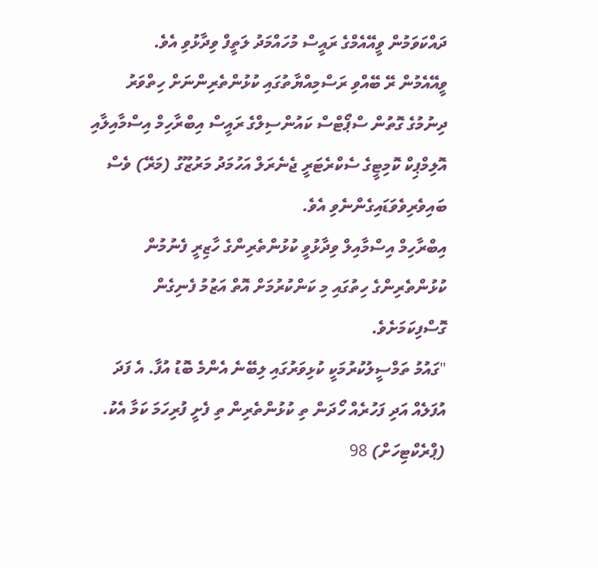ދައްކަވަމުން ވީއޭއެމްގެ ރައީސް މުހައްމަދު ލަތީފް ވިދާޅުވި އެވެ.
ވީއޭއެމުން ރޭ ބޭއްވި ރަސްމިއްޔާތުގައި ކުޅުންތެރިންނަށް ހިތްވަރު ދިނުމުގެ ގޮތުން ސްޕޯޓްސް ކައުންސިލްގެ ރައީސް އިބްރާހިމް އިސްމާއިލާއި އޮލިމްޕިކް ކޮމިޓީގެ ސެކްރެޓަރީ ޖެނެރަލް އަހުމަދު މަރުޒޫގު (މަރޭ) ވެސް ބައިވެރިވެވަޑައިގެންނެވި އެވެ.
އިބްރާހިމް އިސްމާއިލް ވިދާޅުވީ ކުޅުންތެރިންގެ ހާޒިރީ ފެނުމުން ކުޅުންތެރިންގެ ހިތުގައި މި ކަންކުރުމަށް އޮތް އަޒުމު ފެނިގެން ގޮސްފިކަމަށެވެ.
"ގައުމު ތަމްސީލުކުރުމަކީ ކުޅިވަރުގައި ލިބޭނެ އެންމެ ބޮޑު އުފާ. އެ ފަދަ އުފަލެއް އަދި ފަހުރެއް ހޯދަން ތި ކުޅުންތެރިން ތި ފެށީ ފުރިހަމަ ކަމާ އެކު. (ޕްރެކްޓިހަށް) 98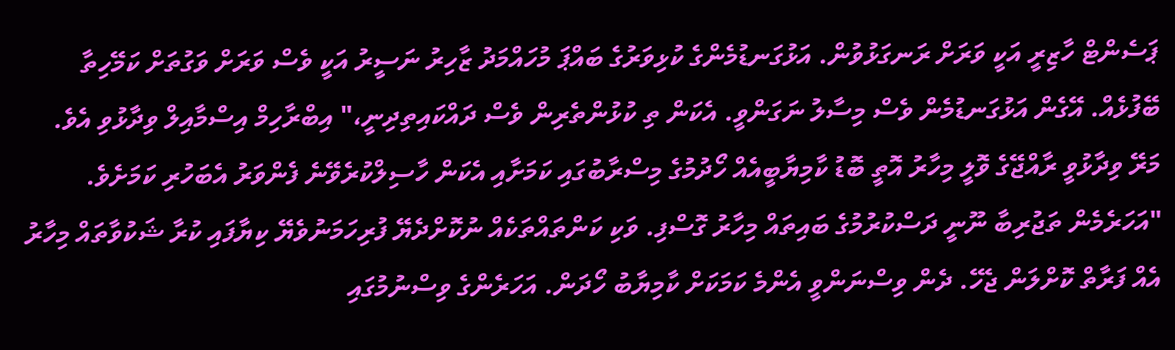ޕަސެންޓް ހާޒިރީ އަކީ ވަރަށް ރަނގަޅުވުން. އަޅުގަނޑުމެންގެ ކުޅިވަރުގެ ބައްޕަ މުހައްމަދު ޒާހިރު ނަސީރު އަކީ ވެސް ވަރަށް ވަގުތަށް ކަމޭހިތާ ބޭފުޅެއް. އޭގެން އަޅުގަނޑުމެން ވެސް މިސާލު ނަގަންވީ. އެކަން ތި ކުޅުންތެރިން ވެސް ދައްކައިތިދިނީ،" އިބްރާހިމް އިސްމާއިލް ވިދާޅުވި އެވެ.
މަރޭ ވިދާޅުވީ ރާއްޖޭގެ ވޮލީ މިހާރު އޮތީ ބޮޑު ކާމިޔާބީއެއް ހޯދުމުގެ މިސްރާބުގައި ކަމަށާއި އެކަން ހާސިލްކުރެވޭނެ ފެންވަރު އެބަހުރި ކަމަށެވެ.
"އަހަރެމެން ތަޖުރިބާ ނޫނީ ދަސްކުރުމުގެ ބައިތައް މިހާރު ގޮސްފި. ވަކި ކަންތައްތަކެއް ނުކޮށްދެޔޭ ފުރިހަމަނުވެޔޭ ކިޔާފައި ކުރާ ޝަކުވާތައް މިހާރު އެއް ފަރާތް ކޮށްލަން ޖެހޭ. ދެން ވިސްނަންވީ އެންމެ ކަމަކަށް ކާމިޔާބު ހޯދަން. އަހަރެންގެ ވިސްނުމުގައި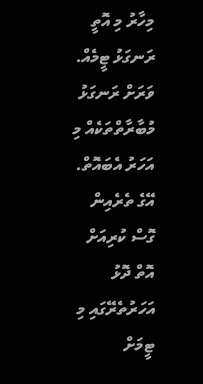މިހާރު މި އޮތީ ރަނގަޅު ޓީމެއް. ވަރަށް ރަނގަޅު މުބާރާތްތަކެއް މި އަހަރު އެބައޮތް. އޭގެ ތެރެއިން ގޮސް ކުރިއަށް އޮތް ދޮޅު އަހަރުތެރޭގައި މި ޓީމަށް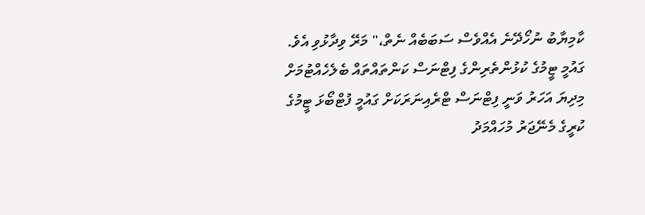ކާމިޔާބު ނުހޯދޭނެ އެއްވެސް ސަބަބެއް ނެތް،" މަރޭ ވިދާޅުވި އެވެ.
ގައުމީ ޓީމުގެ ކުޅުންތެރިންގެ ފިޓްނަސް ކަންތައްތައް ބެލެހެއްޓުމަށް މިދިޔަ އަހަރު ވަނީ ފިޓްނަސް ޓްރެއިނަރަކަށް ގައުމީ ފުޓްބޯޅަ ޓީމުގެ ކުރީގެ މެނޭޖަރު މުހައްމަދު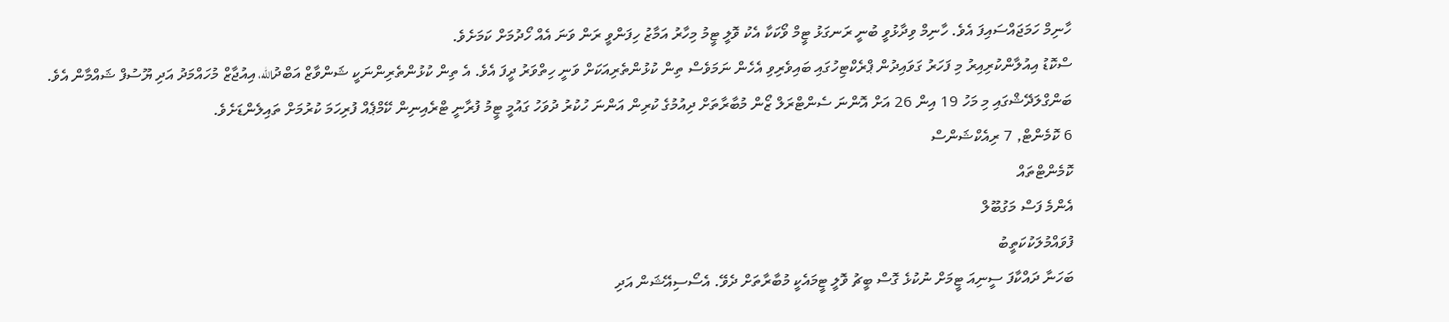ހާނިމް ހަމަޖައްސައިފަ އެވެ. ހާނިމް ވިދާޅުވީ ބުނީ ރަނގަޅު ޓީމް ވޯކަކާ އެކު ވޮލީ ޓީމު މިހާރު އަމާޒު ހިފަންވީ ރަން ވަނަ އެއް ހޯދުމަށް ކަމަށެވެ.
ސްކޮޑު އިއުލާންކުރިއިރު މި ފަހަރު ގަވައިދުން ޕްރެކްޓިހުގައި ބައިވެރިވި އެހެން ނަމަވެސް ތިން ކުޅުންތެރިއަކަށް ވަނީ ހިތްވަރު ދީފަ އެވެ. އެ ތިން ކުޅުންތެރިންނަކީ ޝަންވާޒް އަބްދުالله، އިއުޖާޒް މުހައްމަދު އަދި ޔޫސުފް ޝައްމާން އެވެ.
ބަންގްލަދޭޝްގައި މި މަހު 19 އިން 26 އަށް އޮންނަ ސެންޓްރަލް ޒޯން މުބާރާތަށް ދިއުމުގެ ކުރިން އަންނަ ހުކުރު ދުވަހު ގައުމީ ޓީމު ފުރާނީ ޓްރެއިނިން ކޭމްޕެއް ފުރިހަމަ ކުރުމަށް ތައިލެންޑަށެވެ.
6 ކޮމެންޓް, 7 ރިއެކްޝަންސް
ކޮމެންޓްތައް
އެންމެ ފަސް މަގުބޫލް
ފުވައްމުލަކުކަތީބު
ބަހަނާ ދައްކާފަ ސީނިއަ ޓީމަށް ނުކުޅެ ގޮސް ބީޗު ވޮލީ ޓީމައެކީ މުބާރާތަށް ދެވޭ. އެސޯސިއޭޝަން އަދި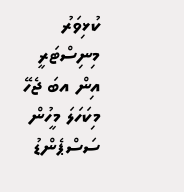ކުޅިވަރު މިނިސްޓަރީ އިން އބަ ޖެހޭ މިކަހަލަ މީހުން ސަސްޕެންޑު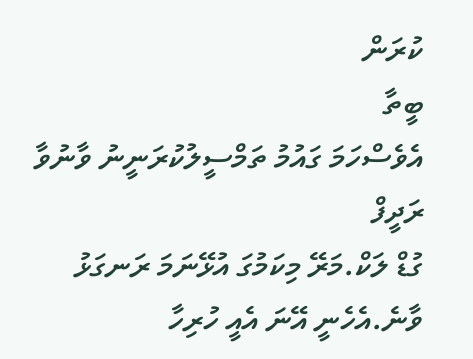ކުރަން
ބީތާ
އެވެސްހަމަ ގައުމު ތަމްސީލުކުރަނީނު ވާނުވާ
ރަދީފް
ގުޑް ލަކް.މަރޭ މިކަމުގަ އުޅޭނަމަ ރަނގަޅު ވާނެ.އެހެނީ އޭނަ އެއީ ހުރިހާ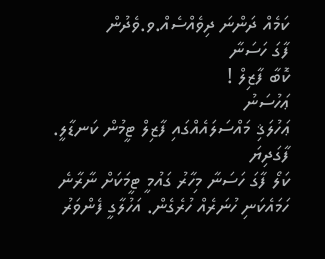ކަމެއް ދަންނަ ދިވެއްސެއް.ވ.ވެދުން
ފާގަ ހަސަނާ
ކޮބާ ފާޒިލް !
ޢަހުސަނު
ޢަހުލަޤި މައްސަލައެއްގައި ފާޒިލް ޓީމުން ކަނޑާލީ.
ފާގަދިޔަ
ކަލޯ ފާގަ ހަސަނާ މިހާރު ގައުމީ ޓީމަކަށް ނާރާނެ ހަމައެކަނި ހުނަރެއް ހުރެގެން. އަހުލާގީ ފެންވަރު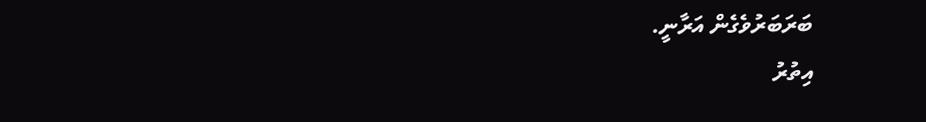ބަރަބަރުވެގެން އަރާނީ.
އިތުރު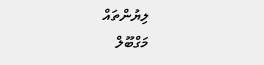ލިޔުންތައް
މަގްބޫލް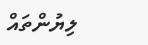ލިޔުންތައް